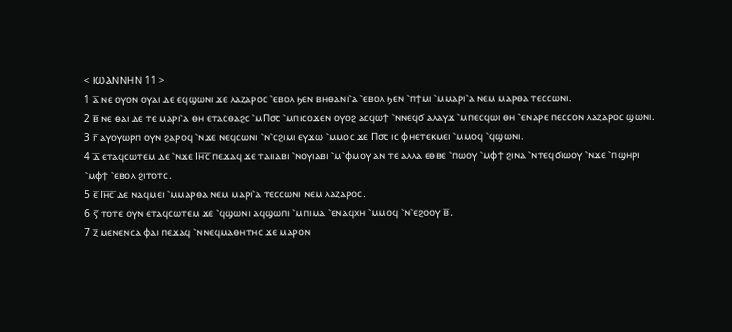< ⲒⲰⲀⲚⲚⲎⲚ 11 >
1 ⲁ̅ ⲛⲉ ⲟⲩⲟⲛ ⲟⲩⲁⲓ ⲇⲉ ⲉϥϣⲱⲛⲓ ϫⲉ ⲗⲁⲍⲁⲣⲟⲥ ⳿ⲉⲃⲟⲗ ϧⲉⲛ ⲃⲏⲑⲁⲛⲓ⳿ⲁ ⳿ⲉⲃⲟⲗ ϧⲉⲛ ⳿ⲡϯⲙⲓ ⳿ⲙⲙⲁⲣⲓ⳿ⲁ ⲛⲉⲙ ⲙⲁⲣⲑⲁ ⲧⲉⲥⲥⲱⲛⲓ.
2 ⲃ̅ ⲛⲉ ⲑⲁⲓ ⲇⲉ ⲧⲉ ⲙⲁⲣⲓ⳿ⲁ ⲑⲏ ⲉⲧⲁⲥⲑⲁϩⲥ ⳿ⲙⲠ⳪ ⳿ⲙⲡⲓⲥⲟϫⲉⲛ ⲟⲩⲟϩ ⲁⲥϥⲱϯ ⳿ⲛⲛⲉϥϭ ⲁⲗⲁⲩϫ ⳿ⲙⲡⲉⲥϥⲱⲓ ⲑⲏ ⳿ⲉⲛⲁⲣⲉ ⲡⲉⲥⲥⲟⲛ ⲗⲁⲍⲁⲣⲟⲥ ϣⲱⲛⲓ.
3 ⲅ̅ ⲁⲩⲟⲩⲱⲣⲡ ⲟⲩⲛ ϩⲁⲣⲟϥ ⳿ⲛϫⲉ ⲛⲉϥⲥⲱⲛⲓ ⳿ⲛ⳿ⲥϩⲓⲙⲓ ⲉⲩϫⲱ ⳿ⲙⲙⲟⲥ ϫⲉ Ⲡ⳪ ⲓⲥ ⲫⲏⲉⲧⲉⲕⲙⲉⲓ ⳿ⲙⲙⲟϥ ⳿ϥϣⲱⲛⲓ.
4 ⲇ̅ ⲉⲧⲁϥⲥⲱⲧⲉⲙ ⲇⲉ ⳿ⲛϫⲉ Ⲓⲏ̅ⲥ̅ ⲡⲉϫⲁϥ ϫⲉ ⲧⲁⲓⲓⲁⲃⲓ ⳿ⲛⲟⲩⲓⲁⲃⲓ ⳿ⲙ⳿ⲫⲙⲟⲩ ⲁⲛ ⲧⲉ ⲁⲗⲗⲁ ⲉⲑⲃⲉ ⳿ⲡⲱⲟⲩ ⳿ⲙⲫϯ ϩⲓⲛⲁ ⳿ⲛⲧⲉϥϭⲓⲱⲟⲩ ⳿ⲛϫⲉ ⳿ⲡϣⲏⲣⲓ ⳿ⲙⲫϯ ⳿ⲉⲃⲟⲗ ϩⲓⲧⲟⲧⲥ.
5 ⲉ̅ Ⲓⲏ̅ⲥ̅ ⲇⲉ ⲛⲁϥⲙⲉⲓ ⳿ⲙⲙⲁⲣⲑⲁ ⲛⲉⲙ ⲙⲁⲣⲓ⳿ⲁ ⲧⲉⲥⲥⲱⲛⲓ ⲛⲉⲙ ⲗⲁⲍⲁⲣⲟⲥ.
6 ⲋ̅ ⲧⲟⲧⲉ ⲟⲩⲛ ⲉⲧⲁϥⲥⲱⲧⲉⲙ ϫⲉ ⳿ϥϣⲱⲛⲓ ⲁϥϣⲱⲡⲓ ⳿ⲙⲡⲓⲙⲁ ⳿ⲉⲛⲁϥⲭⲏ ⳿ⲙⲙⲟϥ ⳿ⲛ⳿ⲉϩⲟⲟⲩ ⲃ̅.
7 ⲍ̅ ⲙⲉⲛⲉⲛⲥⲁ ⲫⲁⲓ ⲡⲉϫⲁϥ ⳿ⲛⲛⲉϥⲙⲁⲑⲏⲧⲏⲥ ϫⲉ ⲙⲁⲣⲟⲛ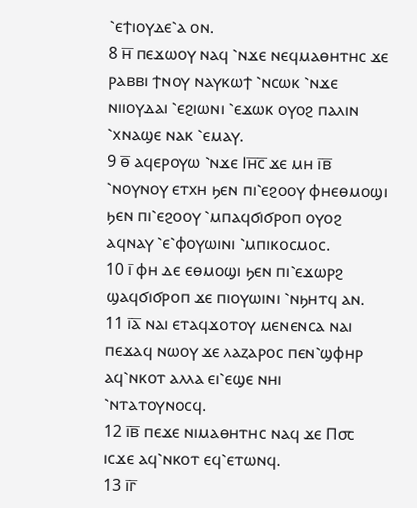⳿ⲉϯⲓⲟⲩⲇⲉ⳿ⲁ ⲟⲛ.
8 ⲏ̅ ⲡⲉϫⲱⲟⲩ ⲛⲁϥ ⳿ⲛϫⲉ ⲛⲉϥⲙⲁⲑⲏⲧⲏⲥ ϫⲉ ⲣⲁⲃⲃⲓ ϯⲛⲟⲩ ⲛⲁⲩⲕⲱϯ ⳿ⲛⲥⲱⲕ ⳿ⲛϫⲉ ⲛⲓⲓⲟⲩⲇⲁⲓ ⳿ⲉϩⲓⲱⲛⲓ ⳿ⲉϫⲱⲕ ⲟⲩⲟϩ ⲡⲁⲗⲓⲛ ⳿ⲭⲛⲁϣⲉ ⲛⲁⲕ ⳿ⲉⲙⲁⲩ.
9 ⲑ̅ ⲁϥⲉⲣⲟⲩⲱ ⳿ⲛϫⲉ Ⲓⲏ̅ⲥ̅ ϫⲉ ⲙⲏ ⲓ̅ⲃ̅ ⳿ⲛⲟⲩⲛⲟⲩ ⲉⲧⲭⲏ ϧⲉⲛ ⲡⲓ⳿ⲉϩⲟⲟⲩ ⲫⲏⲉⲑⲙⲟϣⲓ ϧⲉⲛ ⲡⲓ⳿ⲉϩⲟⲟⲩ ⳿ⲙⲡⲁϥϭⲓϭⲣⲟⲡ ⲟⲩⲟϩ ⲁϥⲛⲁⲩ ⳿ⲉ⳿ⲫⲟⲩⲱⲓⲛⲓ ⳿ⲙⲡⲓⲕⲟⲥⲙⲟⲥ.
10 ⲓ̅ ⲫⲏ ⲇⲉ ⲉⲑⲙⲟϣⲓ ϧⲉⲛ ⲡⲓ⳿ⲉϫⲱⲣϩ ϣⲁϥϭⲓϭⲣⲟⲡ ϫⲉ ⲡⲓⲟⲩⲱⲓⲛⲓ ⳿ⲛϧⲏⲧϥ ⲁⲛ.
11 ⲓ̅ⲁ̅ ⲛⲁⲓ ⲉⲧⲁϥϫⲟⲧⲟⲩ ⲙⲉⲛⲉⲛⲥⲁ ⲛⲁⲓ ⲡⲉϫⲁϥ ⲛⲱⲟⲩ ϫⲉ ⲗⲁⲍⲁⲣⲟⲥ ⲡⲉⲛ⳿ϣⲫⲏⲣ ⲁϥ⳿ⲛⲕⲟⲧ ⲁⲗⲗⲁ ⲉⲓ⳿ⲉϣⲉ ⲛⲏⲓ ⳿ⲛⲧⲁⲧⲟⲩⲛⲟⲥϥ.
12 ⲓ̅ⲃ̅ ⲡⲉϫⲉ ⲛⲓⲙⲁⲑⲏⲧⲏⲥ ⲛⲁϥ ϫⲉ Ⲡ⳪ ⲓⲥϫⲉ ⲁϥ⳿ⲛⲕⲟⲧ ⲉϥ⳿ⲉⲧⲱⲛϥ.
13 ⲓ̅ⲅ̅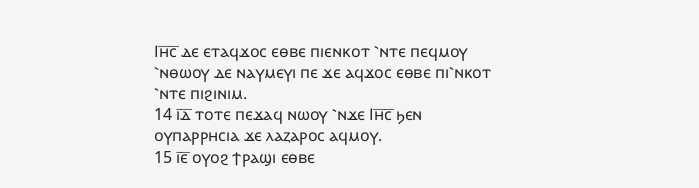Ⲓⲏ̅ⲥ̅ ⲇⲉ ⲉⲧⲁϥϫⲟⲥ ⲉⲑⲃⲉ ⲡⲓⲉⲛⲕⲟⲧ ⳿ⲛⲧⲉ ⲡⲉϥⲙⲟⲩ ⳿ⲛⲑⲱⲟⲩ ⲇⲉ ⲛⲁⲩⲙⲉⲩⲓ ⲡⲉ ϫⲉ ⲁϥϫⲟⲥ ⲉⲑⲃⲉ ⲡⲓ⳿ⲛⲕⲟⲧ ⳿ⲛⲧⲉ ⲡⲓϩⲓⲛⲓⲙ.
14 ⲓ̅ⲇ̅ ⲧⲟⲧⲉ ⲡⲉϫⲁϥ ⲛⲱⲟⲩ ⳿ⲛϫⲉ Ⲓⲏ̅ⲥ̅ ϧⲉⲛ ⲟⲩⲡⲁⲣⲣⲏⲥⲓⲁ ϫⲉ ⲗⲁⲍⲁⲣⲟⲥ ⲁϥⲙⲟⲩ.
15 ⲓ̅ⲉ̅ ⲟⲩⲟϩ ϯⲣⲁϣⲓ ⲉⲑⲃⲉ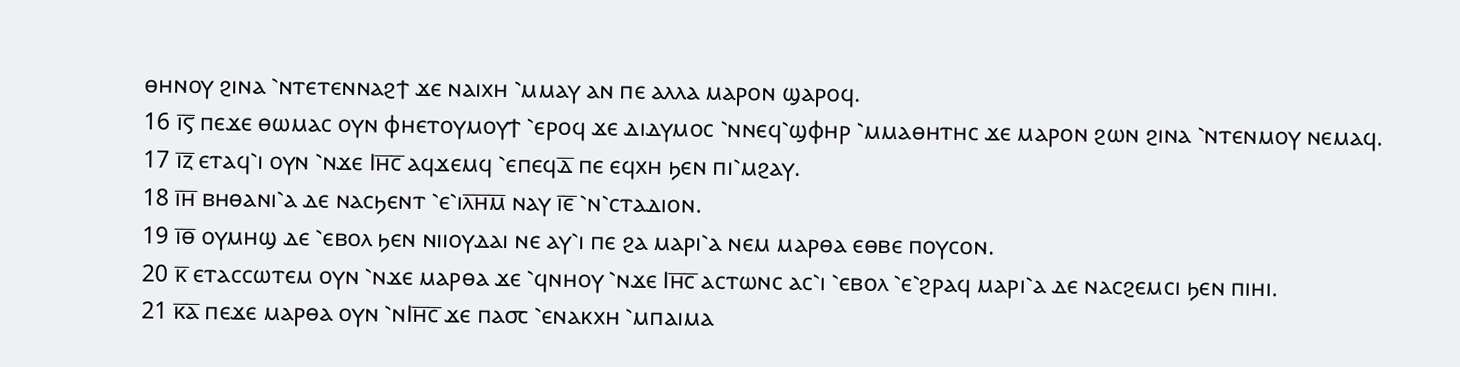ⲑⲏⲛⲟⲩ ϩⲓⲛⲁ ⳿ⲛⲧⲉⲧⲉⲛⲛⲁϩϯ ϫⲉ ⲛⲁⲓⲭⲏ ⳿ⲙⲙⲁⲩ ⲁⲛ ⲡⲉ ⲁⲗⲗⲁ ⲙⲁⲣⲟⲛ ϣⲁⲣⲟϥ.
16 ⲓ̅ⲋ̅ ⲡⲉϫⲉ ⲑⲱⲙⲁⲥ ⲟⲩⲛ ⲫⲏⲉⲧⲟⲩⲙⲟⲩϯ ⳿ⲉⲣⲟϥ ϫⲉ ⲇⲓⲇⲩⲙⲟⲥ ⳿ⲛⲛⲉϥ⳿ϣⲫⲏⲣ ⳿ⲙⲙⲁⲑⲏⲧⲏⲥ ϫⲉ ⲙⲁⲣⲟⲛ ϩⲱⲛ ϩⲓⲛⲁ ⳿ⲛⲧⲉⲛⲙⲟⲩ ⲛⲉⲙⲁϥ.
17 ⲓ̅ⲍ̅ ⲉⲧⲁϥ⳿ⲓ ⲟⲩⲛ ⳿ⲛϫⲉ Ⲓⲏ̅ⲥ̅ ⲁϥϫⲉⲙϥ ⳿ⲉⲡⲉϥⲇ̅ ⲡⲉ ⲉϥⲭⲏ ϧⲉⲛ ⲡⲓ⳿ⲙϩⲁⲩ.
18 ⲓ̅ⲏ̅ ⲃⲏⲑⲁⲛⲓ⳿ⲁ ⲇⲉ ⲛⲁⲥϧⲉⲛⲧ ⳿ⲉ⳿ⲓⲗ̅ⲏ̅ⲙ̅ ⲛⲁⲩ ⲓ̅ⲉ̅ ⳿ⲛ⳿ⲥⲧⲁⲇⲓⲟⲛ.
19 ⲓ̅ⲑ̅ ⲟⲩⲙⲏϣ ⲇⲉ ⳿ⲉⲃⲟⲗ ϧⲉⲛ ⲛⲓⲓⲟⲩⲇⲁⲓ ⲛⲉ ⲁⲩ⳿ⲓ ⲡⲉ ϩⲁ ⲙⲁⲣⲓ⳿ⲁ ⲛⲉⲙ ⲙⲁⲣⲑⲁ ⲉⲑⲃⲉ ⲡⲟⲩⲥⲟⲛ.
20 ⲕ̅ ⲉⲧⲁⲥⲥⲱⲧⲉⲙ ⲟⲩⲛ ⳿ⲛϫⲉ ⲙⲁⲣⲑⲁ ϫⲉ ⳿ϥⲛⲏⲟⲩ ⳿ⲛϫⲉ Ⲓⲏ̅ⲥ̅ ⲁⲥⲧⲱⲛⲥ ⲁⲥ⳿ⲓ ⳿ⲉⲃⲟⲗ ⳿ⲉ⳿ϩⲣⲁϥ ⲙⲁⲣⲓ⳿ⲁ ⲇⲉ ⲛⲁⲥϩⲉⲙⲥⲓ ϧⲉⲛ ⲡⲓⲏⲓ.
21 ⲕ̅ⲁ̅ ⲡⲉϫⲉ ⲙⲁⲣⲑⲁ ⲟⲩⲛ ⳿ⲛⲒⲏ̅ⲥ̅ ϫⲉ ⲡⲁ⳪ ⳿ⲉⲛⲁⲕⲭⲏ ⳿ⲙⲡⲁⲓⲙⲁ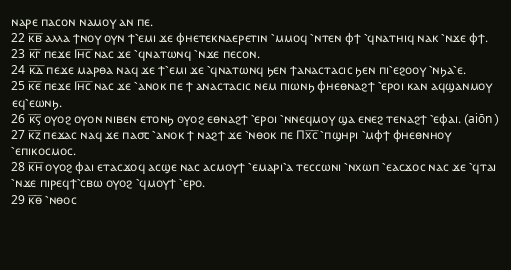ⲛⲁⲣⲉ ⲡⲁⲥⲟⲛ ⲛⲁⲙⲟⲩ ⲁⲛ ⲡⲉ.
22 ⲕ̅ⲃ̅ ⲁⲗⲗⲁ ϯⲛⲟⲩ ⲟⲩⲛ ϯ⳿ⲉⲙⲓ ϫⲉ ⲫⲏⲉⲧⲉⲕⲛⲁⲉⲣⲉⲧⲓⲛ ⳿ⲙⲙⲟϥ ⳿ⲛⲧⲉⲛ ⲫϯ ⳿ϥⲛⲁⲧⲏⲓϥ ⲛⲁⲕ ⳿ⲛϫⲉ ⲫϯ.
23 ⲕ̅ⲅ̅ ⲡⲉϫⲉ Ⲓⲏ̅ⲥ̅ ⲛⲁⲥ ϫⲉ ⳿ϥⲛⲁⲧⲱⲛϥ ⳿ⲛϫⲉ ⲡⲉⲥⲟⲛ.
24 ⲕ̅ⲇ̅ ⲡⲉϫⲉ ⲙⲁⲣⲑⲁ ⲛⲁϥ ϫⲉ ϯ⳿ⲉⲙⲓ ϫⲉ ⳿ϥⲛⲁⲧⲱⲛϥ ϧⲉⲛ ϯⲁⲛⲁⲥⲧⲁⲥⲓⲥ ϧⲉⲛ ⲡⲓ⳿ⲉϩⲟⲟⲩ ⳿ⲛϧⲁ⳿ⲉ.
25 ⲕ̅ⲉ̅ ⲡⲉϫⲉ Ⲓⲏ̅ⲥ̅ ⲛⲁⲥ ϫⲉ ⳿ⲁⲛⲟⲕ ⲡⲉ ϯ ⲁⲛⲁⲥⲧⲁⲥⲓⲥ ⲛⲉⲙ ⲡⲓⲱⲛϧ ⲫⲏⲉⲑⲛⲁϩϯ ⳿ⲉⲣⲟⲓ ⲕⲁⲛ ⲁϥϣⲁⲛⲙⲟⲩ ⲉϥ⳿ⲉⲱⲛϧ.
26 ⲕ̅ⲋ̅ ⲟⲩⲟϩ ⲟⲩⲟⲛ ⲛⲓⲃⲉⲛ ⲉⲧⲟⲛϧ ⲟⲩⲟϩ ⲉⲑⲛⲁϩϯ ⳿ⲉⲣⲟⲓ ⳿ⲛⲛⲉϥⲙⲟⲩ ϣⲁ ⲉⲛⲉϩ ⲧⲉⲛⲁϩϯ ⳿ⲉⲫⲁⲓ. (aiōn )
27 ⲕ̅ⲍ̅ ⲡⲉϫⲁⲥ ⲛⲁϥ ϫⲉ ⲡⲁ⳪ ⳿ⲁⲛⲟⲕ ϯ ⲛⲁϩϯ ϫⲉ ⳿ⲛⲑⲟⲕ ⲡⲉ Ⲡⲭ̅ⲥ̅ ⳿ⲡϣⲏⲣⲓ ⳿ⲙⲫϯ ⲫⲏⲉⲑⲛⲏⲟⲩ ⳿ⲉⲡⲓⲕⲟⲥⲙⲟⲥ.
28 ⲕ̅ⲏ̅ ⲟⲩⲟϩ ⲫⲁⲓ ⲉⲧⲁⲥϫⲟϥ ⲁⲥϣⲉ ⲛⲁⲥ ⲁⲥⲙⲟⲩϯ ⳿ⲉⲙⲁⲣⲓ⳿ⲁ ⲧⲉⲥⲥⲱⲛⲓ ⳿ⲛⲭⲱⲡ ⳿ⲉⲁⲥϫⲟⲥ ⲛⲁⲥ ϫⲉ ⳿ϥⲧⲁⲓ ⳿ⲛϫⲉ ⲡⲓⲣⲉϥϯ⳿ⲥⲃⲱ ⲟⲩⲟϩ ⳿ϥⲙⲟⲩϯ ⳿ⲉⲣⲟ.
29 ⲕ̅ⲑ̅ ⳿ⲛⲑⲟⲥ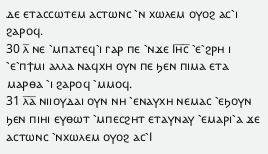ⲇⲉ ⲉⲧⲁⲥⲥⲱⲧⲉⲙ ⲁⲥⲧⲱⲛⲥ ⳿ⲛ ⲭⲱⲗⲉⲙ ⲟⲩⲟϩ ⲁⲥ⳿ⲓ ϩⲁⲣⲟϥ.
30 ⲗ̅ ⲛⲉ ⳿ⲙⲡⲁⲧⲉϥ⳿ⲓ ⲅⲁⲣ ⲡⲉ ⳿ⲛϫⲉ Ⲓⲏ̅ⲥ̅ ⳿ⲉ⳿ϩⲣⲏ ⲓ ⳿ⲉ⳿ⲡϯⲙⲓ ⲁⲗⲗⲁ ⲛⲁϥⲭⲏ ⲟⲩⲛ ⲡⲉ ϧⲉⲛ ⲡⲓⲙⲁ ⲉⲧⲁ ⲙⲁⲣⲑⲁ ⳿ⲓ ϩⲁⲣⲟϥ ⳿ⲙⲙⲟϥ.
31 ⲗ̅ⲁ̅ ⲛⲓⲓⲟⲩⲇⲁⲓ ⲟⲩⲛ ⲛⲏ ⳿ⲉⲛⲁⲩⲭⲏ ⲛⲉⲙⲁⲥ ⳿ⲉϧⲟⲩⲛ ϧⲉⲛ ⲡⲓⲏⲓ ⲉⲩⲑⲱⲧ ⳿ⲙⲡⲉⲥϩⲏⲧ ⲉⲧⲁⲩⲛⲁⲩ ⳿ⲉⲙⲁⲣⲓ⳿ⲁ ϫⲉ ⲁⲥⲧⲱⲛⲥ ⳿ⲛⲭⲱⲗⲉⲙ ⲟⲩⲟϩ ⲁⲥ⳿Ⲓ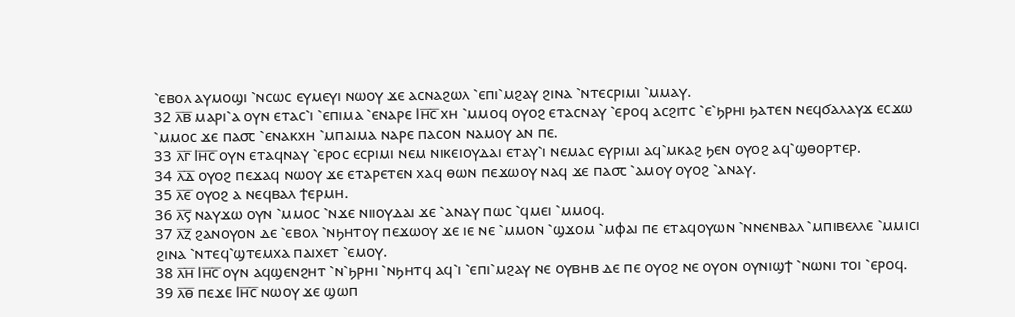⳿ⲉⲃⲟⲗ ⲁⲩⲙⲟϣⲓ ⳿ⲛⲥⲱⲥ ⲉⲩⲙⲉⲩⲓ ⲛⲱⲟⲩ ϫⲉ ⲁⲥⲛⲁϩⲱⲗ ⳿ⲉⲡⲓ⳿ⲙϩⲁⲩ ϩⲓⲛⲁ ⳿ⲛⲧⲉⲥⲣⲓⲙⲓ ⳿ⲙⲙⲁⲩ.
32 ⲗ̅ⲃ̅ ⲙⲁⲣⲓ⳿ⲁ ⲟⲩⲛ ⲉⲧⲁⲥ⳿ⲓ ⳿ⲉⲡⲓⲙⲁ ⳿ⲉⲛⲁⲣⲉ Ⲓⲏ̅ⲥ̅ ⲭⲏ ⳿ⲙⲙⲟϥ ⲟⲩⲟϩ ⲉⲧⲁⲥⲛⲁⲩ ⳿ⲉⲣⲟϥ ⲁⲥϩⲓⲧⲥ ⳿ⲉ⳿ϧⲣⲏⲓ ϧⲁⲧⲉⲛ ⲛⲉϥϭⲁⲗⲁⲩϫ ⲉⲥϫⲱ ⳿ⲙⲙⲟⲥ ϫⲉ ⲡⲁ⳪ ⳿ⲉⲛⲁⲕⲭⲏ ⳿ⲙⲡⲁⲓⲙⲁ ⲛⲁⲣⲉ ⲡⲁⲥⲟⲛ ⲛⲁⲙⲟⲩ ⲁⲛ ⲡⲉ.
33 ⲗ̅ⲅ̅ Ⲓⲏ̅ⲥ̅ ⲟⲩⲛ ⲉⲧⲁϥⲛⲁⲩ ⳿ⲉⲣⲟⲥ ⲉⲥⲣⲓⲙⲓ ⲛⲉⲙ ⲛⲓⲕⲉⲓⲟⲩⲇⲁⲓ ⲉⲧⲁⲩ⳿ⲓ ⲛⲉⲙⲁⲥ ⲉⲩⲣⲓⲙⲓ ⲁϥ⳿ⲙⲕⲁϩ ϧⲉⲛ ⲟⲩⲟϩ ⲁϥ⳿ϣⲑⲟⲣⲧⲉⲣ.
34 ⲗ̅ⲇ̅ ⲟⲩⲟϩ ⲡⲉϫⲁϥ ⲛⲱⲟⲩ ϫⲉ ⲉⲧⲁⲣⲉⲧⲉⲛ ⲭⲁϥ ⲑⲱⲛ ⲡⲉϫⲱⲟⲩ ⲛⲁϥ ϫⲉ ⲡⲁ⳪ ⳿ⲁⲙⲟⲩ ⲟⲩⲟϩ ⳿ⲁⲛⲁⲩ.
35 ⲗ̅ⲉ̅ ⲟⲩⲟϩ ⲁ ⲛⲉϥⲃⲁⲗ ϯⲉⲣⲙⲏ.
36 ⲗ̅ⲋ̅ ⲛⲁⲩϫⲱ ⲟⲩⲛ ⳿ⲙⲙⲟⲥ ⳿ⲛϫⲉ ⲛⲓⲓⲟⲩⲇⲁⲓ ϫⲉ ⳿ⲁⲛⲁⲩ ⲡⲱⲥ ⳿ϥⲙⲉⲓ ⳿ⲙⲙⲟϥ.
37 ⲗ̅ⲍ̅ ϩⲁⲛⲟⲩⲟⲛ ⲇⲉ ⳿ⲉⲃⲟⲗ ⳿ⲛϧⲏⲧⲟⲩ ⲡⲉϫⲱⲟⲩ ϫⲉ ⲓⲉ ⲛⲉ ⳿ⲙⲙⲟⲛ ⳿ϣϫⲟⲙ ⳿ⲙⲫⲁⲓ ⲡⲉ ⲉⲧⲁϥⲟⲩⲱⲛ ⳿ⲛⲛⲉⲛⲃⲁⲗ ⳿ⲙⲡⲓⲃⲉⲗⲗⲉ ⳿ⲙⲙⲓⲥⲓ ϩⲓⲛⲁ ⳿ⲛⲧⲉϥ⳿ϣⲧⲉⲙⲭⲁ ⲡⲁⲓⲭⲉⲧ ⳿ⲉⲙⲟⲩ.
38 ⲗ̅ⲏ̅ Ⲓⲏ̅ⲥ̅ ⲟⲩⲛ ⲁϥϣⲉⲛϩⲏⲧ ⳿ⲛ⳿ϧⲣⲏⲓ ⳿ⲛϧⲏⲧϥ ⲁϥ⳿ⲓ ⳿ⲉⲡⲓ⳿ⲙϩⲁⲩ ⲛⲉ ⲟⲩⲃⲏⲃ ⲇⲉ ⲡⲉ ⲟⲩⲟϩ ⲛⲉ ⲟⲩⲟⲛ ⲟⲩⲛⲓϣϯ ⳿ⲛⲱⲛⲓ ⲧⲟⲓ ⳿ⲉⲣⲟϥ.
39 ⲗ̅ⲑ̅ ⲡⲉϫⲉ Ⲓⲏ̅ⲥ̅ ⲛⲱⲟⲩ ϫⲉ ϣⲱⲡ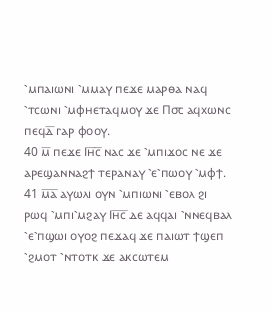⳿ⲙⲡⲁⲓⲱⲛⲓ ⳿ⲙⲙⲁⲩ ⲡⲉϫⲉ ⲙⲁⲣⲑⲁ ⲛⲁϥ ⳿ⲧⲥⲱⲛⲓ ⳿ⲙⲫⲏⲉⲧⲁϥⲙⲟⲩ ϫⲉ Ⲡ⳪ ⲁϥⲭⲱⲛⲥ ⲡⲉϥⲇ̅ ⲅⲁⲣ ⲫⲟⲟⲩ.
40 ⲙ̅ ⲡⲉϫⲉ Ⲓⲏ̅ⲥ̅ ⲛⲁⲥ ϫⲉ ⳿ⲙⲡⲓϫⲟⲥ ⲛⲉ ϫⲉ ⲁⲣⲉϣⲁⲛⲛⲁϩϯ ⲧⲉⲣⲁⲛⲁⲩ ⳿ⲉ⳿ⲡⲱⲟⲩ ⳿ⲙⲫϯ.
41 ⲙ̅ⲁ̅ ⲁⲩⲱⲗⲓ ⲟⲩⲛ ⳿ⲙⲡⲓⲱⲛⲓ ⳿ⲉⲃⲟⲗ ϩⲓ ⲣⲱϥ ⳿ⲙⲡⲓ⳿ⲙϩⲁⲩ Ⲓⲏ̅ⲥ̅ ⲇⲉ ⲁϥϥⲁⲓ ⳿ⲛⲛⲉϥⲃⲁⲗ ⳿ⲉ⳿ⲡϣⲱⲓ ⲟⲩⲟϩ ⲡⲉϫⲁϥ ϫⲉ ⲡⲁⲓⲱⲧ ϯϣⲉⲡ ⳿ϩⲙⲟⲧ ⳿ⲛⲧⲟⲧⲕ ϫⲉ ⲁⲕⲥⲱⲧⲉⲙ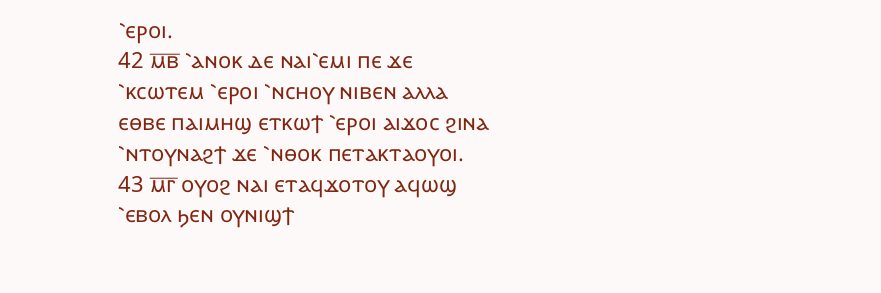⳿ⲉⲣⲟⲓ.
42 ⲙ̅ⲃ̅ ⳿ⲁⲛⲟⲕ ⲇⲉ ⲛⲁⲓ⳿ⲉⲙⲓ ⲡⲉ ϫⲉ ⳿ⲕⲥⲱⲧⲉⲙ ⳿ⲉⲣⲟⲓ ⳿ⲛⲥⲏⲟⲩ ⲛⲓⲃⲉⲛ ⲁⲗⲗⲁ ⲉⲑⲃⲉ ⲡⲁⲓⲙⲏϣ ⲉⲧⲕⲱϯ ⳿ⲉⲣⲟⲓ ⲁⲓϫⲟⲥ ϩⲓⲛⲁ ⳿ⲛⲧⲟⲩⲛⲁϩϯ ϫⲉ ⳿ⲛⲑⲟⲕ ⲡⲉⲧⲁⲕⲧⲁⲟⲩⲟⲓ.
43 ⲙ̅ⲅ̅ ⲟⲩⲟϩ ⲛⲁⲓ ⲉⲧⲁϥϫⲟⲧⲟⲩ ⲁϥⲱϣ ⳿ⲉⲃⲟⲗ ϧⲉⲛ ⲟⲩⲛⲓϣϯ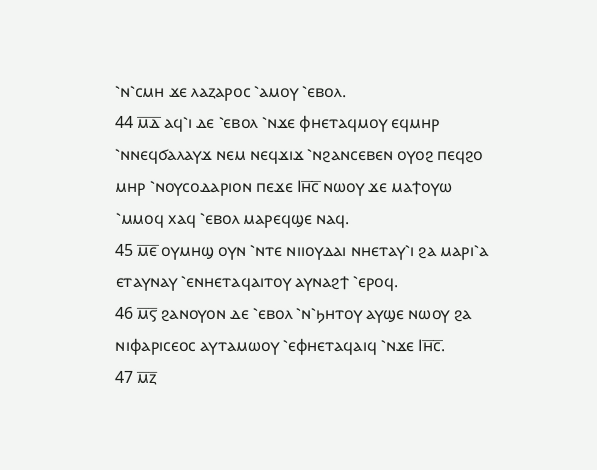⳿ⲛ⳿ⲥⲙⲏ ϫⲉ ⲗⲁⲍⲁⲣⲟⲥ ⳿ⲁⲙⲟⲩ ⳿ⲉⲃⲟⲗ.
44 ⲙ̅ⲇ̅ ⲁϥ⳿ⲓ ⲇⲉ ⳿ⲉⲃⲟⲗ ⳿ⲛϫⲉ ⲫⲏⲉⲧⲁϥⲙⲟⲩ ⲉϥⲙⲏⲣ ⳿ⲛⲛⲉϥϭⲁⲗⲁⲩϫ ⲛⲉⲙ ⲛⲉϥϫⲓϫ ⳿ⲛϩⲁⲛⲥⲉⲃⲉⲛ ⲟⲩⲟϩ ⲡⲉϥϩⲟ ⲙⲏⲣ ⳿ⲛⲟⲩⲥⲟⲇⲁⲣⲓⲟⲛ ⲡⲉϫⲉ Ⲓⲏ̅ⲥ̅ ⲛⲱⲟⲩ ϫⲉ ⲙⲁϯⲟⲩⲱ ⳿ⲙⲙⲟϥ ⲭⲁϥ ⳿ⲉⲃⲟⲗ ⲙⲁⲣⲉϥϣⲉ ⲛⲁϥ.
45 ⲙ̅ⲉ̅ ⲟⲩⲙⲏϣ ⲟⲩⲛ ⳿ⲛⲧⲉ ⲛⲓⲓⲟⲩⲇⲁⲓ ⲛⲏⲉⲧⲁⲩ⳿ⲓ ϩⲁ ⲙⲁⲣⲓ⳿ⲁ ⲉⲧⲁⲩⲛⲁⲩ ⳿ⲉⲛⲏⲉⲧⲁϥⲁⲓⲧⲟⲩ ⲁⲩⲛⲁϩϯ ⳿ⲉⲣⲟϥ.
46 ⲙ̅ⲋ̅ ϩⲁⲛⲟⲩⲟⲛ ⲇⲉ ⳿ⲉⲃⲟⲗ ⳿ⲛ⳿ϧⲏⲧⲟⲩ ⲁⲩϣⲉ ⲛⲱⲟⲩ ϩⲁ ⲛⲓⲫⲁⲣⲓⲥⲉⲟⲥ ⲁⲩⲧⲁⲙⲱⲟⲩ ⳿ⲉⲫⲏⲉⲧⲁϥⲁⲓϥ ⳿ⲛϫⲉ Ⲓⲏ̅ⲥ̅.
47 ⲙ̅ⲍ̅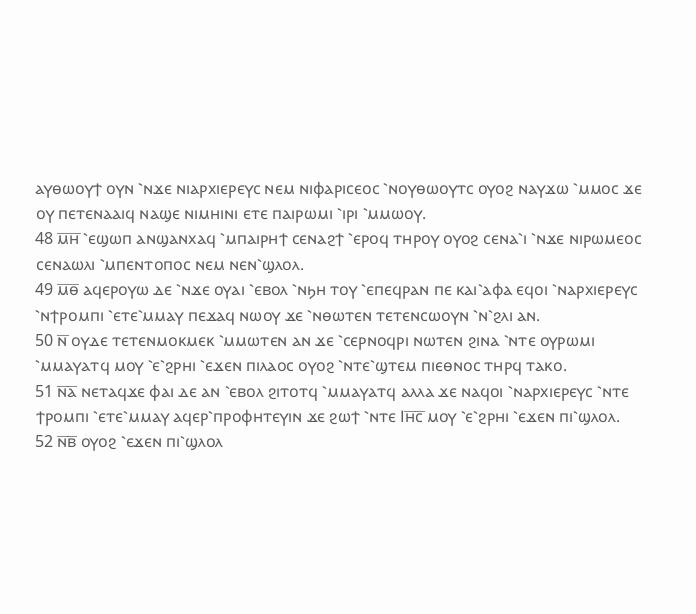ⲁⲩⲑⲱⲟⲩϯ ⲟⲩⲛ ⳿ⲛϫⲉ ⲛⲓⲁⲣⲭⲓⲉⲣⲉⲩⲥ ⲛⲉⲙ ⲛⲓⲫⲁⲣⲓⲥⲉⲟⲥ ⳿ⲛⲟⲩⲑⲱⲟⲩⲧⲥ ⲟⲩⲟϩ ⲛⲁⲩϫⲱ ⳿ⲙⲙⲟⲥ ϫⲉ ⲟⲩ ⲡⲉⲧⲉⲛⲁⲁⲓϥ ⲛⲁϣⲉ ⲛⲓⲙⲏⲓⲛⲓ ⲉⲧⲉ ⲡⲁⲓⲣⲱⲙⲓ ⳿ⲓⲣⲓ ⳿ⲙⲙⲱⲟⲩ.
48 ⲙ̅ⲏ̅ ⳿ⲉϣⲱⲡ ⲁⲛϣⲁⲛⲭⲁϥ ⳿ⲙⲡⲁⲓⲣⲏϯ ⲥⲉⲛⲁϩϯ ⳿ⲉⲣⲟϥ ⲧⲏⲣⲟⲩ ⲟⲩⲟϩ ⲥⲉⲛⲁ⳿ⲓ ⳿ⲛϫⲉ ⲛⲓⲣⲱⲙⲉⲟⲥ ⲥⲉⲛⲁⲱⲗⲓ ⳿ⲙⲡⲉⲛⲧⲟⲡⲟⲥ ⲛⲉⲙ ⲛⲉⲛ⳿ϣⲗⲟⲗ.
49 ⲙ̅ⲑ̅ ⲁϥⲉⲣⲟⲩⲱ ⲇⲉ ⳿ⲛϫⲉ ⲟⲩⲁⲓ ⳿ⲉⲃⲟⲗ ⳿ⲛϧⲏ ⲧⲟⲩ ⳿ⲉⲡⲉϥⲣⲁⲛ ⲡⲉ ⲕⲁⲓ⳿ⲁⲫⲁ ⲉϥⲟⲓ ⳿ⲛⲁⲣⲭⲓⲉⲣⲉⲩⲥ ⳿ⲛϯⲣⲟⲙⲡⲓ ⳿ⲉⲧⲉ⳿ⲙⲙⲁⲩ ⲡⲉϫⲁϥ ⲛⲱⲟⲩ ϫⲉ ⳿ⲛⲑⲱⲧⲉⲛ ⲧⲉⲧⲉⲛⲥⲱⲟⲩⲛ ⳿ⲛ⳿ϩⲗⲓ ⲁⲛ.
50 ⲛ̅ ⲟⲩⲇⲉ ⲧⲉⲧⲉⲛⲙⲟⲕⲙⲉⲕ ⳿ⲙⲙⲱⲧⲉⲛ ⲁⲛ ϫⲉ ⳿ⲥⲉⲣⲛⲟϥⲣⲓ ⲛⲱⲧⲉⲛ ϩⲓⲛⲁ ⳿ⲛⲧⲉ ⲟⲩⲣⲱⲙⲓ ⳿ⲙⲙⲁⲩⲁⲧϥ ⲙⲟⲩ ⳿ⲉ⳿ϩⲣⲏⲓ ⳿ⲉϫⲉⲛ ⲡⲓⲗⲁⲟⲥ ⲟⲩⲟϩ ⳿ⲛⲧⲉ⳿ϣⲧⲉⲙ ⲡⲓⲉⲑⲛⲟⲥ ⲧⲏⲣϥ ⲧⲁⲕⲟ.
51 ⲛ̅ⲁ̅ ⲛⲉⲧⲁϥϫⲉ ⲫⲁⲓ ⲇⲉ ⲁⲛ ⳿ⲉⲃⲟⲗ ϩⲓⲧⲟⲧϥ ⳿ⲙⲙⲁⲩⲁⲧϥ ⲁⲗⲗⲁ ϫⲉ ⲛⲁϥⲟⲓ ⳿ⲛⲁⲣⲭⲓⲉⲣⲉⲩⲥ ⳿ⲛⲧⲉ ϯⲣⲟⲙⲡⲓ ⳿ⲉⲧⲉ⳿ⲙⲙⲁⲩ ⲁϥⲉⲣ⳿ⲡⲣⲟⲫⲏⲧⲉⲩⲓⲛ ϫⲉ ϩⲱϯ ⳿ⲛⲧⲉ Ⲓⲏ̅ⲥ̅ ⲙⲟⲩ ⳿ⲉ⳿ϩⲣⲏⲓ ⳿ⲉϫⲉⲛ ⲡⲓ⳿ϣⲗⲟⲗ.
52 ⲛ̅ⲃ̅ ⲟⲩⲟϩ ⳿ⲉϫⲉⲛ ⲡⲓ⳿ϣⲗⲟⲗ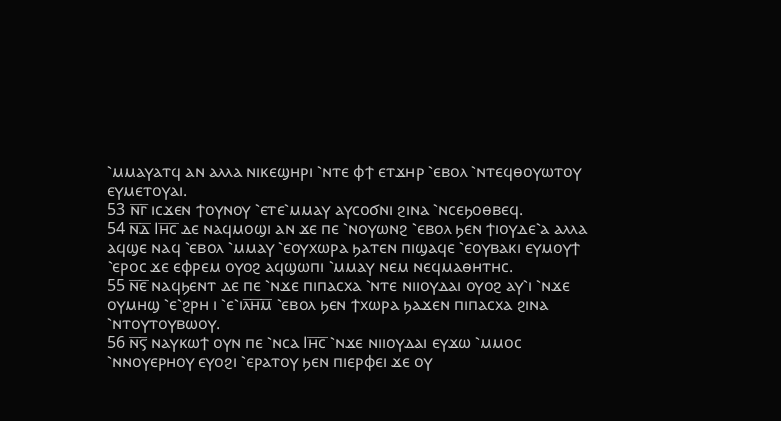⳿ⲙⲙⲁⲩⲁⲧϥ ⲁⲛ ⲁⲗⲗⲁ ⲛⲓⲕⲉϣⲏⲣⲓ ⳿ⲛⲧⲉ ⲫϯ ⲉⲧϫⲏⲣ ⳿ⲉⲃⲟⲗ ⳿ⲛⲧⲉϥⲑⲟⲩⲱⲧⲟⲩ ⲉⲩⲙⲉⲧⲟⲩⲁⲓ.
53 ⲛ̅ⲅ̅ ⲓⲥϫⲉⲛ ϯⲟⲩⲛⲟⲩ ⳿ⲉⲧⲉ⳿ⲙⲙⲁⲩ ⲁⲩⲥⲟϭⲛⲓ ϩⲓⲛⲁ ⳿ⲛⲥⲉϧⲟⲑⲃⲉϥ.
54 ⲛ̅ⲇ̅ Ⲓⲏ̅ⲥ̅ ⲇⲉ ⲛⲁϥⲙⲟϣⲓ ⲁⲛ ϫⲉ ⲡⲉ ⳿ⲛⲟⲩⲱⲛϩ ⳿ⲉⲃⲟⲗ ϧⲉⲛ ϯⲓⲟⲩⲇⲉ⳿ⲁ ⲁⲗⲗⲁ ⲁϥϣⲉ ⲛⲁϥ ⳿ⲉⲃⲟⲗ ⳿ⲙⲙⲁⲩ ⳿ⲉⲟⲩⲭⲱⲣⲁ ϧⲁⲧⲉⲛ ⲡⲓϣⲁϥⲉ ⳿ⲉⲟⲩⲃⲁⲕⲓ ⲉⲩⲙⲟⲩϯ ⳿ⲉⲣⲟⲥ ϫⲉ ⲉⲫⲣⲉⲙ ⲟⲩⲟϩ ⲁϥϣⲱⲡⲓ ⳿ⲙⲙⲁⲩ ⲛⲉⲙ ⲛⲉϥⲙⲁⲑⲏⲧⲏⲥ.
55 ⲛ̅ⲉ̅ ⲛⲁϥϧⲉⲛⲧ ⲇⲉ ⲡⲉ ⳿ⲛϫⲉ ⲡⲓⲡⲁⲥⲭⲁ ⳿ⲛⲧⲉ ⲛⲓⲓⲟⲩⲇⲁⲓ ⲟⲩⲟϩ ⲁⲩ⳿ⲓ ⳿ⲛϫⲉ ⲟⲩⲙⲏϣ ⳿ⲉ⳿ϩⲣⲏ ⲓ ⳿ⲉ⳿ⲓⲗ̅ⲏ̅ⲙ̅ ⳿ⲉⲃⲟⲗ ϧⲉⲛ ϯⲭⲱⲣⲁ ϧⲁϫⲉⲛ ⲡⲓⲡⲁⲥⲭⲁ ϩⲓⲛⲁ ⳿ⲛⲧⲟⲩⲧⲟⲩⲃⲱⲟⲩ.
56 ⲛ̅ⲋ̅ ⲛⲁⲩⲕⲱϯ ⲟⲩⲛ ⲡⲉ ⳿ⲛⲥⲁ Ⲓⲏ̅ⲥ̅ ⳿ⲛϫⲉ ⲛⲓⲓⲟⲩⲇⲁⲓ ⲉⲩϫⲱ ⳿ⲙⲙⲟⲥ ⳿ⲛⲛⲟⲩⲉⲣⲏⲟⲩ ⲉⲩⲟϩⲓ ⳿ⲉⲣⲁⲧⲟⲩ ϧⲉⲛ ⲡⲓⲉⲣⲫⲉⲓ ϫⲉ ⲟⲩ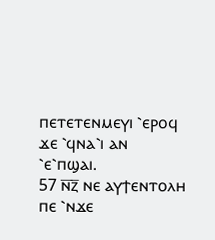ⲡⲉⲧⲉⲧⲉⲛⲙⲉⲩⲓ ⳿ⲉⲣⲟϥ ϫⲉ ⳿ϥⲛⲁ⳿ⲓ ⲁⲛ ⳿ⲉ⳿ⲡϣⲁⲓ.
57 ⲛ̅ⲍ̅ ⲛⲉ ⲁⲩϯⲉⲛⲧⲟⲗⲏ ⲡⲉ ⳿ⲛϫⲉ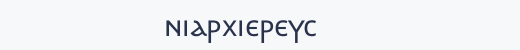ⲛⲓⲁⲣⲭⲓⲉⲣⲉⲩⲥ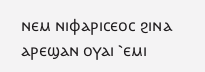ⲛⲉⲙ ⲛⲓⲫⲁⲣⲓⲥⲉⲟⲥ ϩⲓⲛⲁ ⲁⲣⲉϣⲁⲛ ⲟⲩⲁⲓ ⳿ⲉⲙⲓ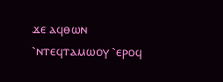ϫⲉ ⲁϥⲑⲱⲛ ⳿ⲛⲧⲉϥⲧⲁⲙⲱⲟⲩ ⳿ⲉⲣⲟϥ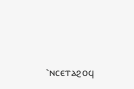⳿ⲛⲥⲉⲧⲁϩⲟϥ